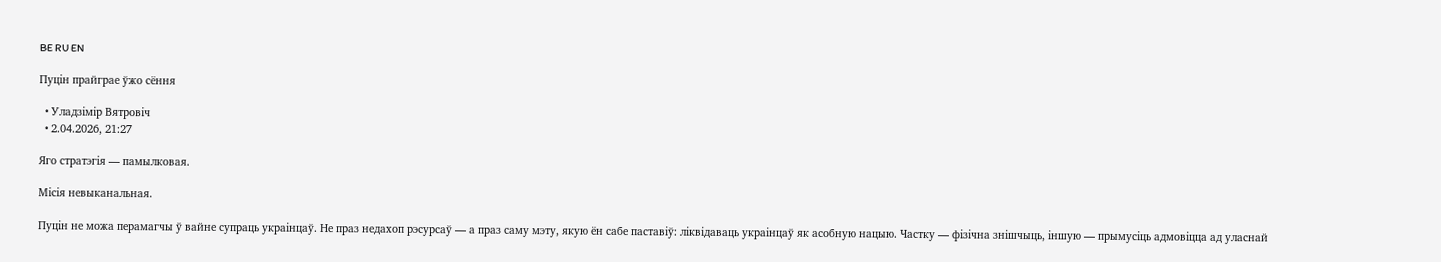BE RU EN

Пуцін прайграе ўжо сёння

  • Уладзімір Вятровіч
  • 2.04.2026, 21:27

Яго стратэгія — памылковая.

Місія невыканальная.

Пуцін не можа перамагчы ў вайне супраць украінцаў. Не праз недахоп рэсурсаў — а праз саму мэту, якую ён сабе паставіў: ліквідаваць украінцаў як асобную нацыю. Частку — фізічна знішчыць, іншую — прымусіць адмовіцца ад уласнай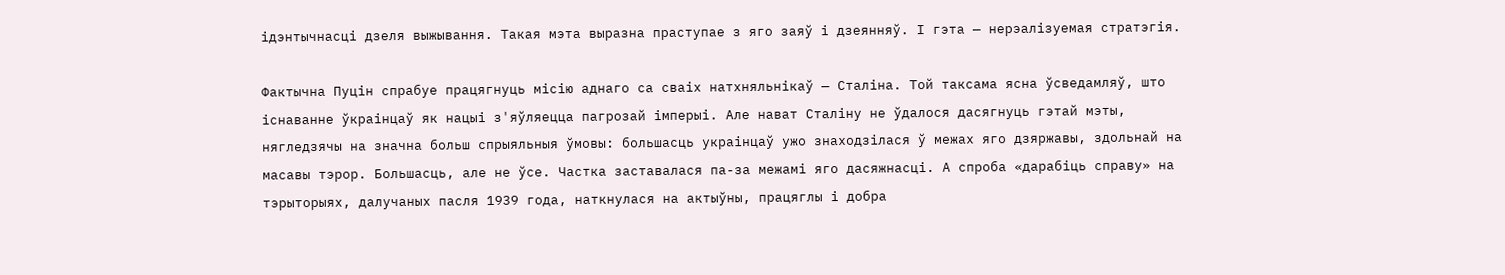ідэнтычнасці дзеля выжывання. Такая мэта выразна праступае з яго заяў і дзеянняў. І гэта — нерэалізуемая стратэгія.

Фактычна Пуцін спрабуе працягнуць місію аднаго са сваіх натхняльнікаў — Сталіна. Той таксама ясна ўсведамляў, што існаванне ўкраінцаў як нацыі з'яўляецца пагрозай імперыі. Але нават Сталіну не ўдалося дасягнуць гэтай мэты, нягледзячы на значна больш спрыяльныя ўмовы: большасць украінцаў ужо знаходзілася ў межах яго дзяржавы, здольнай на масавы тэрор. Большасць, але не ўсе. Частка заставалася па-за межамі яго дасяжнасці. А спроба «дарабіць справу» на тэрыторыях, далучаных пасля 1939 года, наткнулася на актыўны, працяглы і добра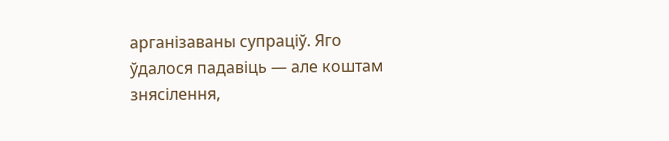арганізаваны супраціў. Яго ўдалося падавіць — але коштам знясілення,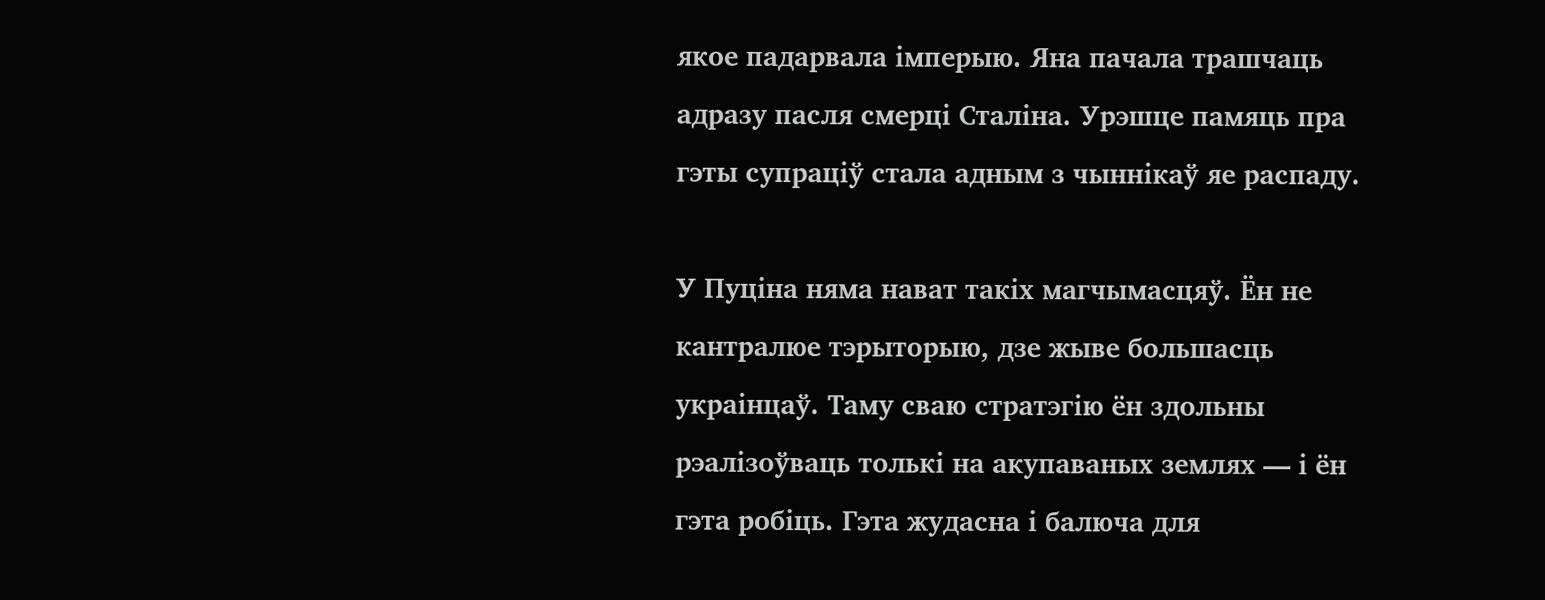якое падарвала імперыю. Яна пачала трашчаць адразу пасля смерці Сталіна. Урэшце памяць пра гэты супраціў стала адным з чыннікаў яе распаду.

У Пуціна няма нават такіх магчымасцяў. Ён не кантралюе тэрыторыю, дзе жыве большасць украінцаў. Таму сваю стратэгію ён здольны рэалізоўваць толькі на акупаваных землях — і ён гэта робіць. Гэта жудасна і балюча для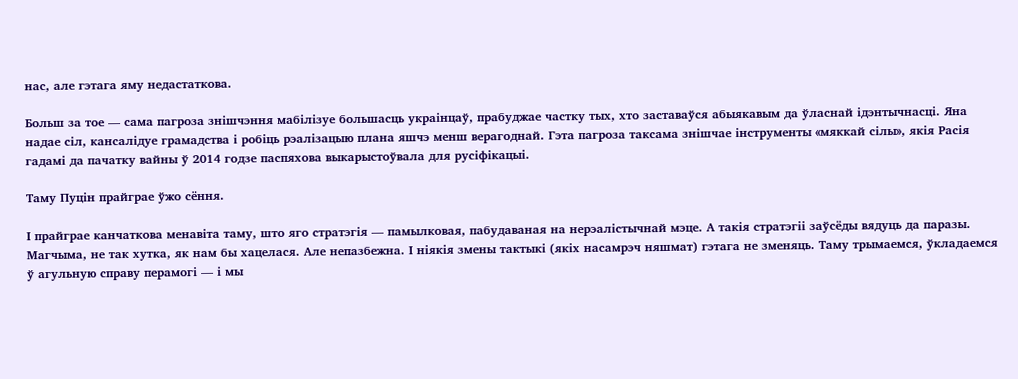нас, але гэтага яму недастаткова.

Больш за тое — сама пагроза знішчэння мабілізуе большасць украінцаў, прабуджае частку тых, хто заставаўся абыякавым да ўласнай ідэнтычнасці. Яна надае сіл, кансалідуе грамадства і робіць рэалізацыю плана яшчэ менш верагоднай. Гэта пагроза таксама знішчае інструменты «мяккай сілы», якія Расія гадамі да пачатку вайны ў 2014 годзе паспяхова выкарыстоўвала для русіфікацыі.

Таму Пуцін прайграе ўжо сёння.

І прайграе канчаткова менавіта таму, што яго стратэгія — памылковая, пабудаваная на нерэалістычнай мэце. А такія стратэгіі заўсёды вядуць да паразы. Магчыма, не так хутка, як нам бы хацелася. Але непазбежна. І ніякія змены тактыкі (якіх насамрэч няшмат) гэтага не зменяць. Таму трымаемся, ўкладаемся ў агульную справу перамогі — і мы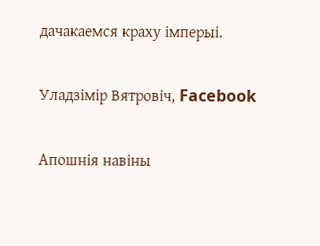дачакаемся краху імперыі.

Уладзімір Вятровіч, Facebook

Апошнія навіны